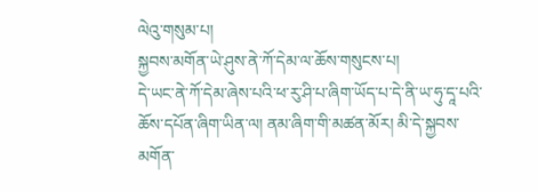ལེའུ་གསུམ་པ།
སྐྱབས་མགོན་ཡེ་ཤུས་ནེ་ཀོ་དེམ་ལ་ཆོས་གསུངས་པ།
དེ་ཡང་ནེ་ཀོ་དེམ་ཞེས་པའི་ཕ་རུ་ཤི་པ་ཞིག་ཡོད་པ་དེ་ནི་ཡ་ཧུ་དཱ་པའི་ཆོས་དཔོན་ཞིག་ཡིན་ལ། ནམ་ཞིག་གི་མཚན་མོར། མི་དེ་སྐྱབས་མགོན་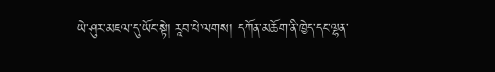ཡེ་ཤུར་མཇལ་དུ་ཡོང་སྟེ། རཱབ་པེ་ལགས། དཀོན་མཆོག་ནི་ཁྱེད་དང་ལྷན་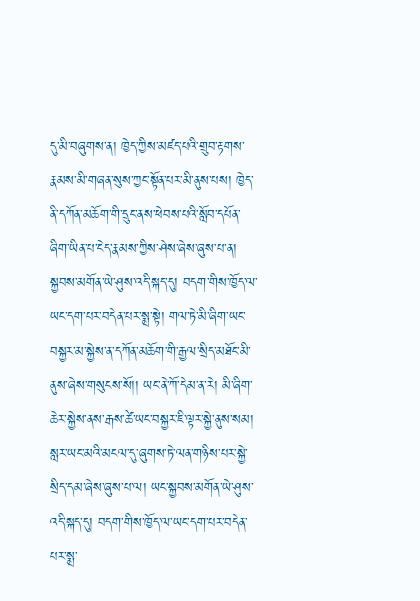དུ་མི་བཞུགས་ན། ཁྱེད་ཀྱིས་མཛད་པའི་གྲུབ་རྟགས་རྣམས་མི་གཞན་སུས་ཀྱང་སྟོན་པར་མི་ནུས་པས། ཁྱེད་ནི་དཀོན་མཆོག་གི་དྲུང་ནས་ཕེབས་པའི་སློབ་དཔོན་ཞིག་ཡིན་པ་ངེད་རྣམས་ཀྱིས་ཤེས་ཞེས་ཞུས་པ་ན། སྐྱབས་མགོན་ཡེ་ཤུས་འདི་སྐད་དུ། བདག་གིས་ཁྱོད་ལ་ཡང་དག་པར་བདེན་པར་སྨྲ་སྟེ། གལ་ཏེ་མི་ཞིག་ཡང་བསྐྱར་མ་སྐྱེས་ན་དཀོན་མཆོག་གི་རྒྱལ་སྲིད་མཐོང་མི་ནུས་ཞེས་གསུངས་སོ།། ཡང་ནེ་ཀོ་དེམ་ན་རེ། མི་ཞིག་ཆེར་སྐྱེས་ནས་རྒས་ཚེ་ཡང་བསྐྱར་ཇི་ལྟར་སྐྱེ་ནུས་སམ། སླར་ཡང་མའི་མངལ་དུ་ཞུགས་ཏེ་ལན་གཉིས་པར་སྐྱེ་སྲིད་དམ་ཞེས་ཞུས་པ་ལ། ཡང་སྐྱབས་མགོན་ཡེ་ཤུས་འདི་སྐད་དུ། བདག་གིས་ཁྱོད་ལ་ཡང་དག་པར་བདེན་པར་སྨྲ་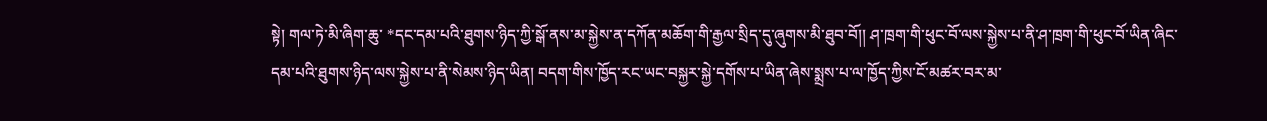སྟེ། གལ་ཏེ་མི་ཞིག་ཆུ་ *དང་དམ་པའི་ཐུགས་ཉིད་ཀྱི་སྒོ་ནས་མ་སྐྱེས་ན་དཀོན་མཆོག་གི་རྒྱལ་སྲིད་དུ་ཞུགས་མི་ཐུབ་བོ།། ཤ་ཁྲག་གི་ཕུང་བོ་ལས་སྐྱེས་པ་ནི་ཤ་ཁྲག་གི་ཕུང་བོ་ཡིན་ཞིང་དམ་པའི་ཐུགས་ཉིད་ལས་སྐྱེས་པ་ནི་སེམས་ཉིད་ཡིན། བདག་གིས་ཁྱོད་རང་ཡང་བསྐྱར་སྐྱེ་དགོས་པ་ཡིན་ཞེས་སྨྲས་པ་ལ་ཁྱོད་ཀྱིས་ངོ་མཚར་བར་མ་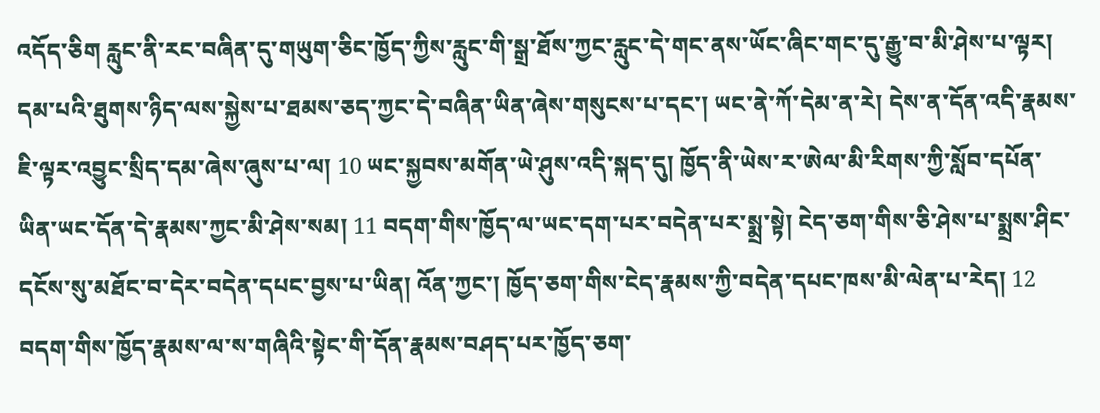འདོད་ཅིག རླུང་ནི་རང་བཞིན་དུ་གཡུག་ཅིང་ཁྱོད་ཀྱིས་རླུང་གི་སྒྲ་ཐོས་ཀྱང་རླུང་དེ་གང་ནས་ཡོང་ཞིང་གང་དུ་རྒྱུ་བ་མི་ཤེས་པ་ལྟར། དམ་པའི་ཐུགས་ཉིད་ལས་སྐྱེས་པ་ཐམས་ཅད་ཀྱང་དེ་བཞིན་ཡིན་ཞེས་གསུངས་པ་དང་། ཡང་ནེ་ཀོ་དེམ་ན་རེ། དེས་ན་དོན་འདི་རྣམས་ཇི་ལྟར་འབྱུང་སྲིད་དམ་ཞེས་ཞུས་པ་ལ། 10 ཡང་སྐྱབས་མགོན་ཡེ་ཤུས་འདི་སྐད་དུ། ཁྱོད་ནི་ཡེས་ར་ཨེལ་མི་རིགས་ཀྱི་སློབ་དཔོན་ཡིན་ཡང་དོན་དེ་རྣམས་ཀྱང་མི་ཤེས་སམ། 11 བདག་གིས་ཁྱོད་ལ་ཡང་དག་པར་བདེན་པར་སྨྲ་སྟེ། ངེད་ཅག་གིས་ཅི་ཤེས་པ་སྨྲས་ཤིང་དངོས་སུ་མཐོང་བ་དེར་བདེན་དཔང་བྱས་པ་ཡིན། འོན་ཀྱང་། ཁྱོད་ཅག་གིས་ངེད་རྣམས་ཀྱི་བདེན་དཔང་ཁས་མི་ལེན་པ་རེད། 12 བདག་གིས་ཁྱོད་རྣམས་ལ་ས་གཞིའི་སྟེང་གི་དོན་རྣམས་བཤད་པར་ཁྱོད་ཅག་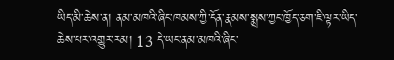ཡིད་མི་ཆེས་ན། ནམ་མཁའི་ཞིང་ཁམས་ཀྱི་དོན་རྣམས་སྨྲས་ཀྱང་ཁྱོད་ཅག་ཇི་ལྟར་ཡིད་ཆེས་པར་འགྱུར་རམ། 13 དེ་ཡང་ནམ་མཁའི་ཞིང་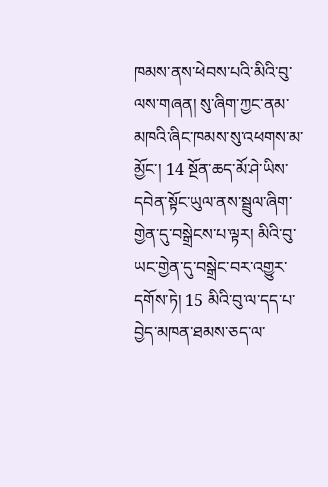ཁམས་ནས་ཕེབས་པའི་མིའི་བུ་ལས་གཞན། སུ་ཞིག་ཀྱང་ནམ་མཁའི་ཞིང་ཁམས་སུ་འཕགས་མ་མྱོང་། 14 སྔོན་ཆད་མོ་ཤེ་ཡིས་དབེན་སྟོང་ཡུལ་ནས་སྦྲུལ་ཞིག་གྱེན་དུ་བསྒྲེངས་པ་ལྟར། མིའི་བུ་ཡང་གྱེན་དུ་བསྒྲེང་བར་འགྱུར་དགོས་ཏེ། 15 མིའི་བུ་ལ་དད་པ་བྱེད་མཁན་ཐམས་ཅད་ལ་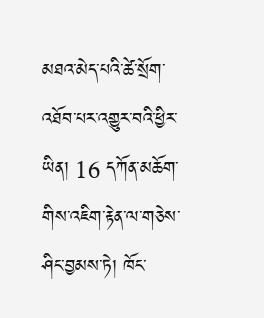མཐའ་མེད་པའི་ཚེ་སྲོག་འཐོབ་པར་འགྱུར་བའི་ཕྱིར་ཡིན། 16 དཀོན་མཆོག་གིས་འཇིག་རྟེན་ལ་གཅེས་ཤིང་བྱམས་ཏེ། ཁོང་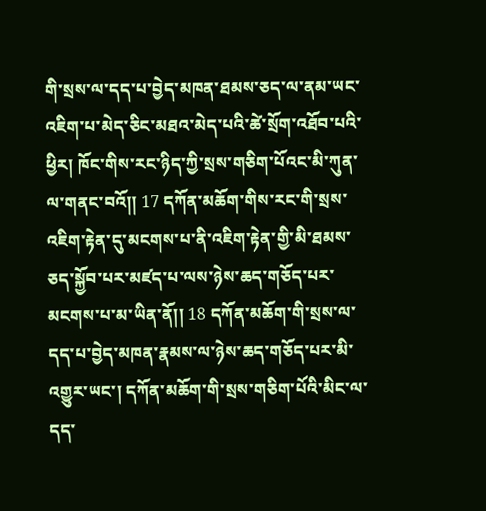གི་སྲས་ལ་དད་པ་བྱེད་མཁན་ཐམས་ཅད་ལ་ནམ་ཡང་འཇིག་པ་མེད་ཅིང་མཐའ་མེད་པའི་ཚེ་སྲོག་འཐོབ་པའི་ཕྱིར། ཁོང་གིས་རང་ཉིད་ཀྱི་སྲས་གཅིག་པོའང་མི་ཀུན་ལ་གནང་བའོ།། 17 དཀོན་མཆོག་གིས་རང་གི་སྲས་འཇིག་རྟེན་དུ་མངགས་པ་ནི་འཇིག་རྟེན་གྱི་མི་ཐམས་ཅད་སྐྱོབ་པར་མཛད་པ་ལས་ཉེས་ཆད་གཅོད་པར་མངགས་པ་མ་ཡིན་ནོ།། 18 དཀོན་མཆོག་གི་སྲས་ལ་དད་པ་བྱེད་མཁན་རྣམས་ལ་ཉེས་ཆད་གཅོད་པར་མི་འགྱུར་ཡང་། དཀོན་མཆོག་གི་སྲས་གཅིག་པོའི་མིང་ལ་དད་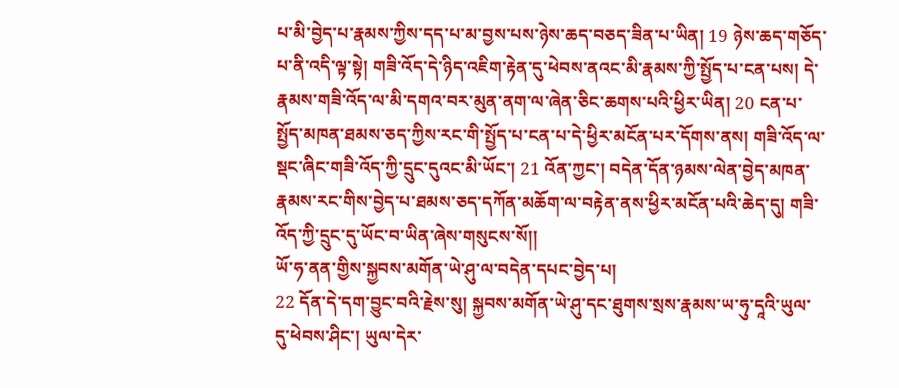པ་མི་བྱེད་པ་རྣམས་ཀྱིས་དད་པ་མ་བྱས་པས་ཉེས་ཆད་བཅད་ཟིན་པ་ཡིན། 19 ཉེས་ཆད་གཅོད་པ་ནི་འདི་ལྟ་སྟེ། གཟི་འོད་དེ་ཉིད་འཇིག་རྟེན་དུ་ཕེབས་ནའང་མི་རྣམས་ཀྱི་སྤྱོད་པ་ངན་པས། དེ་རྣམས་གཟི་འོད་ལ་མི་དགའ་བར་མུན་ནག་ལ་ཞེན་ཅིང་ཆགས་པའི་ཕྱིར་ཡིན། 20 ངན་པ་སྤྱོད་མཁན་ཐམས་ཅད་ཀྱིས་རང་གི་སྤྱོད་པ་ངན་པ་དེ་ཕྱིར་མངོན་པར་དོགས་ནས། གཟི་འོད་ལ་སྡང་ཞིང་གཟི་འོད་ཀྱི་དྲུང་དུའང་མི་ཡོང་། 21 འོན་ཀྱང་། བདེན་དོན་ཉམས་ལེན་བྱེད་མཁན་རྣམས་རང་གིས་བྱེད་པ་ཐམས་ཅད་དཀོན་མཆོག་ལ་བརྟེན་ནས་ཕྱིར་མངོན་པའི་ཆེད་དུ། གཟི་འོད་ཀྱི་དྲུང་དུ་ཡོང་བ་ཡིན་ཞེས་གསུངས་སོ།།
ཡོ་ཧ་ནན་གྱིས་སྐྱབས་མགོན་ཡེ་ཤུ་ལ་བདེན་དཔང་བྱེད་པ།
22 དོན་དེ་དག་བྱུང་བའི་རྗེས་སུ། སྐྱབས་མགོན་ཡེ་ཤུ་དང་ཐུགས་སྲས་རྣམས་ཡ་ཧུ་དཱའི་ཡུལ་དུ་ཕེབས་ཤིང་། ཡུལ་དེར་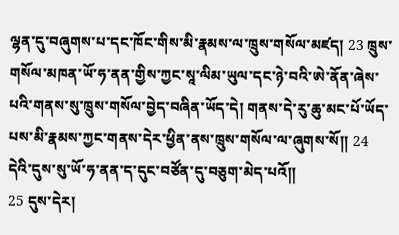ལྷན་དུ་བཞུགས་པ་དང་ཁོང་གིས་མི་རྣམས་ལ་ཁྲུས་གསོལ་མཛད། 23 ཁྲུས་གསོལ་མཁན་ཡོ་ཧ་ནན་གྱིས་ཀྱང་སཱ་ལིམ་ཡུལ་དང་ཉེ་བའི་ཨེ་ནོན་ཞེས་པའི་གནས་སུ་ཁྲུས་གསོལ་བྱེད་བཞིན་ཡོད་དེ། གནས་དེ་རུ་ཆུ་མང་པོ་ཡོད་པས་མི་རྣམས་ཀྱང་གནས་དེར་ཕྱིན་ནས་ཁྲུས་གསོལ་ལ་ཞུགས་སོ།། 24 དེའི་དུས་སུ་ཡོ་ཧ་ནན་ད་དུང་བཙོན་དུ་བཅུག་མེད་པའོ།།
25 དུས་དེར།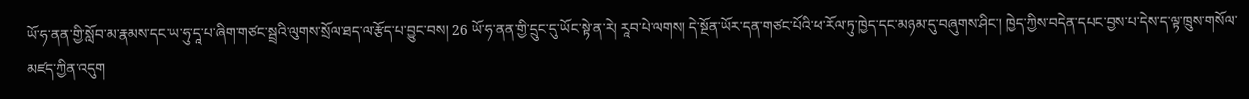ཡོ་ཧ་ནན་གྱི་སློབ་མ་རྣམས་དང་ཡ་ཧུ་དཱ་པ་ཞིག་གཙང་སྦྲའི་ལུགས་སྲོལ་ཐད་ལ་རྩོད་པ་བྱུང་བས། 26 ཡོ་ཧ་ནན་གྱི་དྲུང་དུ་ཡོང་སྟེ་ན་རེ། རཱབ་པེ་ལགས། དེ་སྔོན་ཡོར་དན་གཙང་པོའི་ཕ་རོལ་ཏུ་ཁྱེད་དང་མཉམ་དུ་བཞུགས་ཤིང་། ཁྱེད་ཀྱིས་བདེན་དཔང་བྱས་པ་དེས་ད་ལྟ་ཁྲུས་གསོལ་མཛད་ཀྱིན་འདུག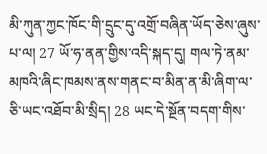མི་ཀུན་ཀྱང་ཁོང་གི་དྲུང་དུ་འགྲོ་བཞིན་ཡོད་ཅེས་ཞུས་པ་ལ། 27 ཡོ་ཧ་ནན་གྱིས་འདི་སྐད་དུ། གལ་ཏེ་ནམ་མཁའི་ཞིང་ཁམས་ནས་གནང་བ་མིན་ན་མི་ཞིག་ལ་ཅི་ཡང་འཐོབ་མི་སྲིད། 28 ཡང་དེ་སྔོན་བདག་གིས་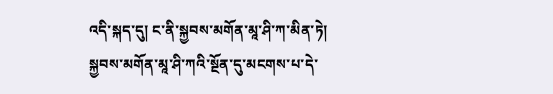འདི་སྐད་དུ། ང་ནི་སྐྱབས་མགོན་མཱ་ཤི་ཀ་མིན་ཏེ། སྐྱབས་མགོན་མཱ་ཤི་ཀའི་སྔོན་དུ་མངགས་པ་དེ་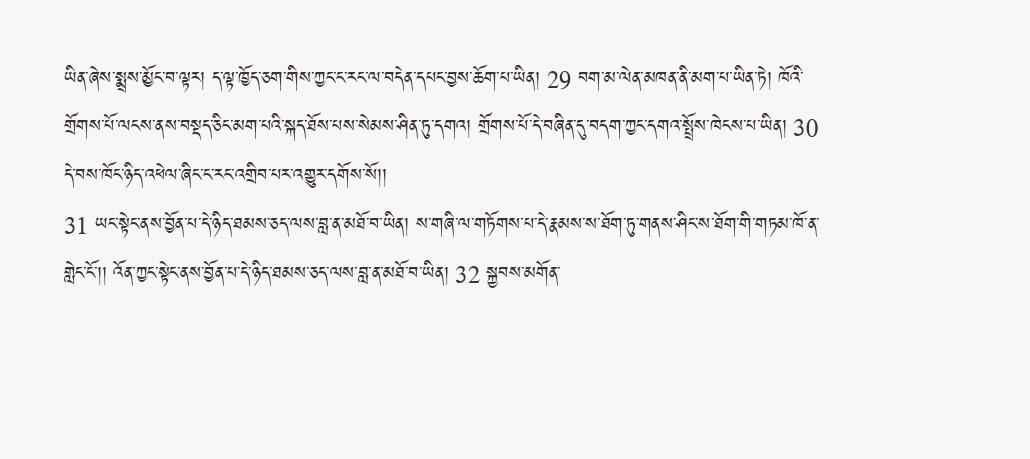ཡིན་ཞེས་སྨྲས་མྱོང་བ་ལྟར། ད་ལྟ་ཁྱོད་ཅག་གིས་ཀྱང་ང་རང་ལ་བདེན་དཔང་བྱས་ཆོག་པ་ཡིན། 29 བག་མ་ལེན་མཁན་ནི་མག་པ་ཡིན་ཏེ། ཁོའི་གྲོགས་པོ་ལངས་ནས་བསྡད་ཅིང་མག་པའི་སྐད་ཐོས་པས་སེམས་ཤིན་ཏུ་དགའ། གྲོགས་པོ་དེ་བཞིན་དུ་བདག་ཀྱང་དགའ་སྤྲོས་ཁེངས་པ་ཡིན། 30 དེ་བས་ཁོང་ཉིད་འཕེལ་ཞིང་ང་རང་འགྲིབ་པར་འགྱུར་དགོས་སོ།།
31 ཡང་སྟེང་ནས་བྱོན་པ་དེ་ཉིད་ཐམས་ཅད་ལས་བླ་ན་མཐོ་བ་ཡིན། ས་གཞི་ལ་གཏོགས་པ་དེ་རྣམས་ས་ཐོག་ཏུ་གནས་ཤིང་ས་ཐོག་གི་གཏམ་ཁོ་ན་གླེང་ངོ་།། འོན་ཀྱང་སྟེང་ནས་བྱོན་པ་དེ་ཉིད་ཐམས་ཅད་ལས་བླ་ན་མཐོ་བ་ཡིན། 32 སྐྱབས་མགོན་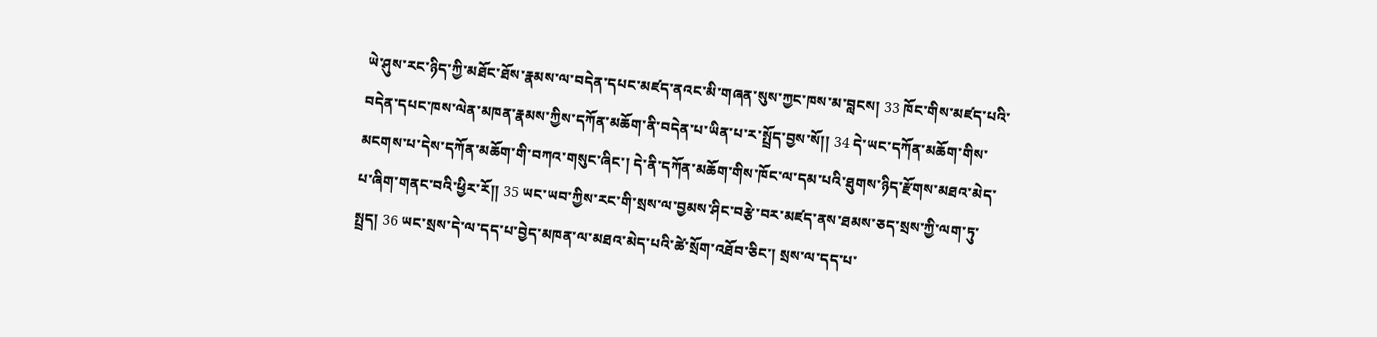ཡེ་ཤུས་རང་ཉིད་ཀྱི་མཐོང་ཐོས་རྣམས་ལ་བདེན་དཔང་མཛད་ནའང་མི་གཞན་སུས་ཀྱང་ཁས་མ་བླངས། 33 ཁོང་གིས་མཛད་པའི་བདེན་དཔང་ཁས་ལེན་མཁན་རྣམས་ཀྱིས་དཀོན་མཆོག་ནི་བདེན་པ་ཡིན་པ་ར་སྤྲོད་བྱས་སོ།། 34 དེ་ཡང་དཀོན་མཆོག་གིས་མངགས་པ་དེས་དཀོན་མཆོག་གི་བཀའ་གསུང་ཞིང་། དེ་ནི་དཀོན་མཆོག་གིས་ཁོང་ལ་དམ་པའི་ཐུགས་ཉིད་རྫོགས་མཐའ་མེད་པ་ཞིག་གནང་བའི་ཕྱིར་རོ།། 35 ཡང་ཡབ་ཀྱིས་རང་གི་སྲས་ལ་བྱམས་ཤིང་བརྩེ་བར་མཛད་ནས་ཐམས་ཅད་སྲས་ཀྱི་ལག་ཏུ་སྤྲད། 36 ཡང་སྲས་དེ་ལ་དད་པ་བྱེད་མཁན་ལ་མཐའ་མེད་པའི་ཚེ་སྲོག་འཐོབ་ཅིང་། སྲས་ལ་དད་པ་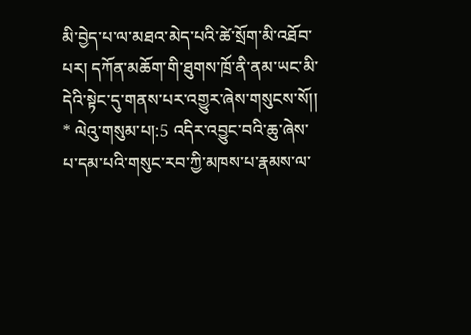མི་བྱེད་པ་ལ་མཐའ་མེད་པའི་ཚེ་སྲོག་མི་འཐོབ་པར། དཀོན་མཆོག་གི་ཐུགས་ཁྲོ་ནི་ནམ་ཡང་མི་དེའི་སྟེང་དུ་གནས་པར་འགྱུར་ཞེས་གསུངས་སོ།།
* ལེའུ་གསུམ་པ།:5 འདིར་འབྱུང་བའི་ཆུ་ཞེས་པ་དམ་པའི་གསུང་རབ་ཀྱི་མཁས་པ་རྣམས་ལ་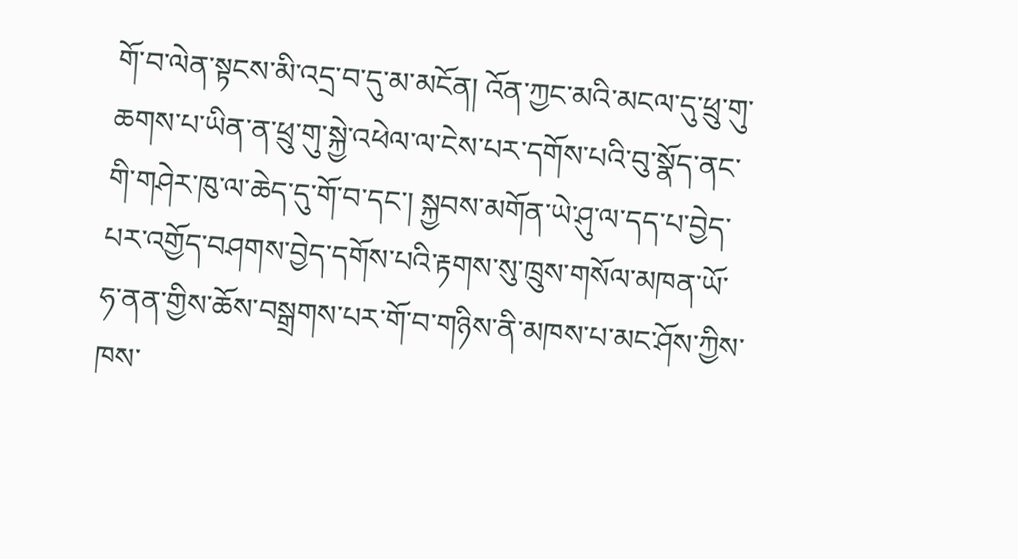གོ་བ་ལེན་སྟངས་མི་འདྲ་བ་དུ་མ་མངོན། འོན་ཀྱང་མའི་མངལ་དུ་ཕྲུ་གུ་ཆགས་པ་ཡིན་ན་ཕྲུ་གུ་སྐྱེ་འཕེལ་ལ་ངེས་པར་དགོས་པའི་བུ་སྣོད་ནང་གི་གཤེར་ཁུ་ལ་ཆེད་དུ་གོ་བ་དང་། སྐྱབས་མགོན་ཡེ་ཤུ་ལ་དད་པ་བྱེད་པར་འགྱོད་བཤགས་བྱེད་དགོས་པའི་རྟགས་སུ་ཁྲུས་གསོལ་མཁན་ཡོ་ཧ་ནན་གྱིས་ཆོས་བསྒྲགས་པར་གོ་བ་གཉིས་ནི་མཁས་པ་མང་ཤོས་ཀྱིས་ཁས་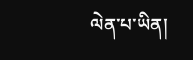ལེན་པ་ཡིན།